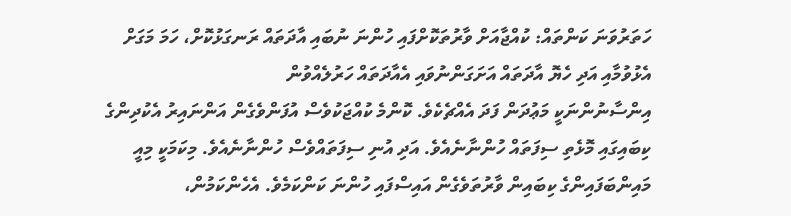ހަތަރުވަނަ ކަންތައް: ކުއްޖާއަށް ވާރުތަކޮށްފައި ހުންނަ ނުބައި އާދަތައް ރަނގަޅުކޮށް، ހަމަ މަގަށް އެޅުވުމާއި އަދި ހެޔޮ އާދަތައް އަށަގަންނުވައި އެއާދަތައް ހަރުލެއްވުން
އިންސާނުންނަކީ މަޢުދަން ފަދަ އެއްޗެކެވެ. ކޮންމެ ކުއްޖަކުވެސް އުފަންވެގެން އަންނައިރު އެކުދިންގެ ކިބައިގައި މޮޅެތި ސިފަތައް ހުންނާނެއެވެ. އަދި އުނި ސިފަތައްވެސް ހުންނާނެއެވެ. މިކަމަކީ މިއީ މައިންބަފައިންގެ ކިބައިން ވާރުތަވެގެން އައިސްފައި ހުންނަ ކަންކަމެވެ. އެހެންކަމުން،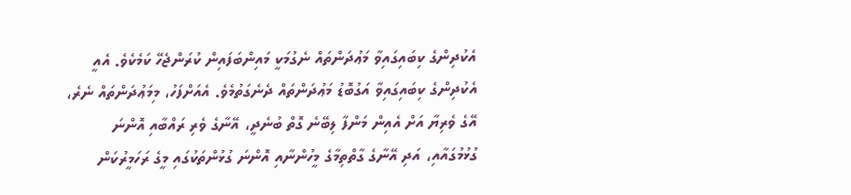އެކުދިންގެ ކިބައިގައިވާ މަޢުދަންތައް ނެގުމަކީ މައިންބަފައިން ކުރަންޖެހޭ ކަމެކެވެ. އެއީ އެކުދިންގެ ކިބައިގައިވާ އަގުބޮޑު މަޢުދަންތައް ދެނެގަތުމެވެ. އެއަށްފަހު، މިމަޢުދަންތައް ނެރެ، އޭގެ ވެރިޔާ އަށް އެއިން މަންފާ ލިބޭނެ ގޮތް ބުނެދީ، އޭނާގެ ވެރި ރައްބާއި އޮންނަ ގުޅުމުގައާއި، އަދި އޭނާގެ ގާތްތިމާގެ މީހުންނާއި އޮންނަ ގުޅުންތަކުގައި މީގެ ރަހަމީރުކަން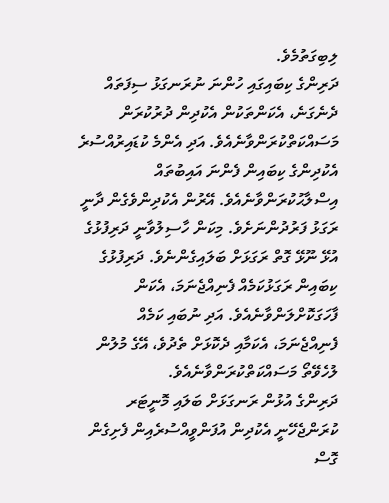ލިބިގަތުމެވެ.
ދަރިންގެ ކިބައިގައި ހުންނަ ނުރަނގަޅު ސިފަތައް ދެނެގަނެ، އެކަންތަކުން އެކުދިން ދުރުކުރަން މަސައްކަތްކުރަންވާނެއެވެ. އަދި އެންމެ ކުޑައިރުއްސުރެ އެކުދިންގެ ކިބައިން ފެންނަ އައިބުތައް އިސްލާޙުކުރަންވާނެއެވެ. އޭރުން އެކުދިންވެގެން ދާނީ ރަގަޅު ފަރުދުންނަށެވެ. މިކަން ހާސިލުވާނީ ދަރިފުޅުގެ އުޅޭ ނޫޅޭ ގޮތް ރަގަޅަށް ބަލައިގެންނެވެ. ދަރިފުޅުގެ ކިބައިން ރަގަޅުކަމެއް ފެނިއްޖެނަމަ، އެކަން ފާހަގަކޮށްލަންވާނެއެވެ. އަދި ނުބައި ކަމެއް ފެނިއްޖެނަމަ، އެކަމާއި ދެކޮޅަށް ތެދުވެ، އޭގެ މުލުން ލުހެވޭތޯ މަސައްކަތްކުރަންވާނެއެވެ.
ދަރިންގެ އުޅުން ރަނގަޅަށް ބަލައި މޮނީޓަރ ކުރަންޖެހޭނީ އެކުދިން އުފަންވީއްސުރެއިން ފެށިގެން ގޮސް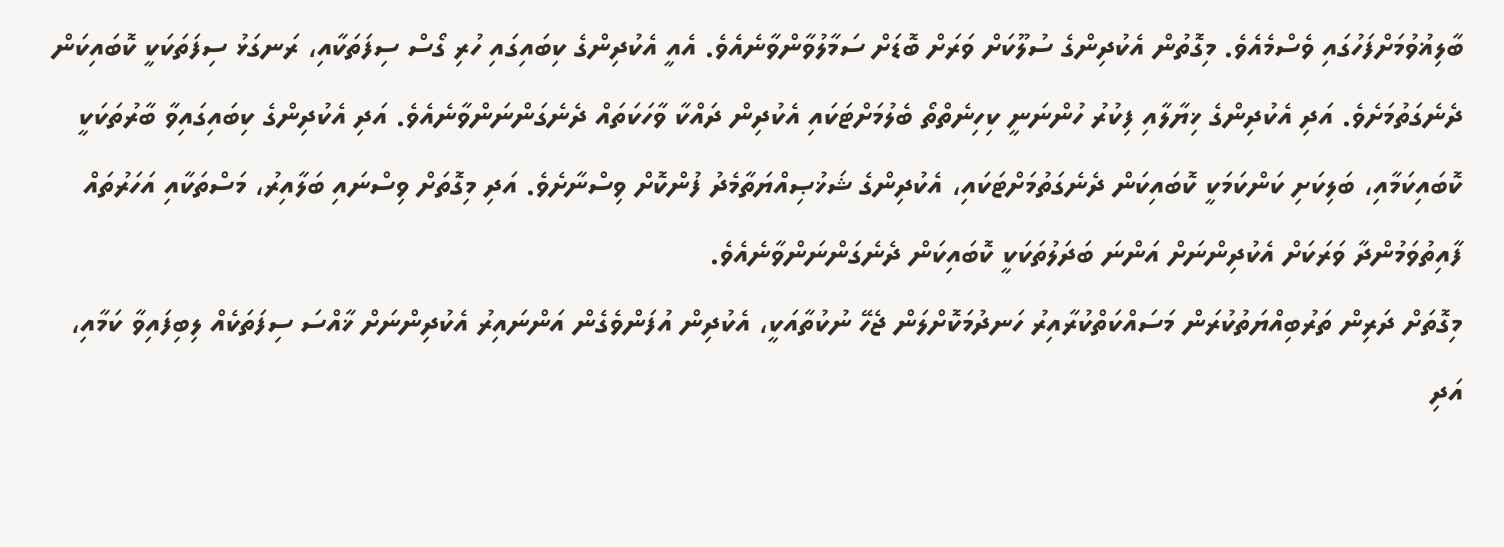ބާލިޣުވުމަށްފަހުގައި ވެސްމެއެވެ. މިގޮތުން އެކުދިންގެ ސުލޫކަށް ވަރަށް ބޮޑަށް ސަމާލުވާންވާނެއެވެ. އެއީ އެކުދިންގެ ކިބައިގައި ހުރި ގޯސް ސިފަތަކާއި، ރަނގަޅު ސިފަތަކަކީ ކޮބައިކަން ދެނެގަތުމަށެވެ. އަދި އެކުދިންގެ ޚިޔާލާއި ފިކުރު ހުންނަނީ ކިހިނެތްތޯ ބެލުމަށްޓަކައި އެކުދިން ދައްކާ ވާހަކަތައް ދެނެގަންނަންވާނެއެވެ. އަދި އެކުދިންގެ ކިބައިގައިވާ ބާރުތަކަކީ ކޮބައިކަމާއި، ބަލިކަށި ކަންކަމަކީ ކޮބައިކަން ދެނެގަތުމަށްޓަކައި، އެކުދިންގެ ޝަޚުޞިއްޔަތާމެދު ފުންކޮށް ވިސްނާށެވެ. އަދި މިގޮތަށް ވިސްނައި ބަލާއިރު، މަސްތަކާއި އަހަރުތައް ފާއިތުވަމުންދާ ވަރަކަށް އެކުދިންނަށް އަންނަ ބަދަލުތަކަކީ ކޮބައިކަން ދެނެގަންނަންވާނެއެވެ.
މިގޮތަށް ދަރިން ތަރުބިއްޔަތުކުރަން މަސައްކަތްކުރާއިރު ހަނދުމަކޮށްލަން ޖެހޭ ނުކުތާއަކީ، އެކުދިން އުފަންވެގެން އަންނައިރު އެކުދިންނަށް ޚާއްސަ ސިފަތަކެއް ލިބިފައިވާ ކަމާއި، އަދި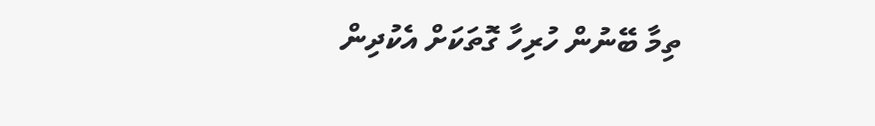ތިމާ ބޭނުން ހުރިހާ ގޮތަކަށް އެކުދިން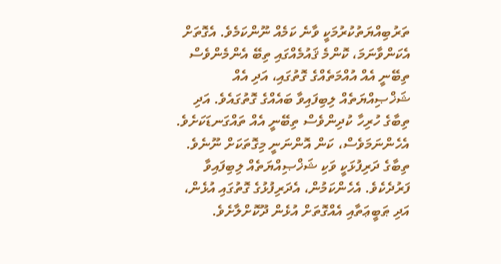ތަރުބިއްޔަތުކުރުމަކީ ވާނެ ކަމެއް ނޫންކަމެވެ. އެގޮތަށް އެކަންވާނަމަ، ކޮންމެ ޤައުމެއްގައި ތިބޭ އެންމެންވެސް ތިބޭނީ އެއް އުއްމަތެއްގެ ގޮތުގައި، އަދި އެއް ޝަޚްޞިއްޔަތެއް ލިބިފައިވާ ބައެއްގެ ގޮތުގައެވެ. އަދި ތިބާގެ ހުރިހާ ކުދިންވެސް ތިބޭނީ އެއް ތައްގަނޑަކަށެވެ. އެހެންނަމަވެސް، ކަން އޮންނަނީ މިގޮތަކަށް ނޫނެވެ. ތިބާގެ ދަރިފުޅަކީ ވަކި ޝަޚްޞިއްޔަތެއް ލިބިފައިވާ ފަރުދެކެވެ. އެހެންކަމުން، އެދަރިފުޅުގެ ގޮތުގައި އުޅެން، އަދި ޠަބީޢަތާއި އެއްގޮތަށް އުޅެން ދޫކޮށްލާށެވެ.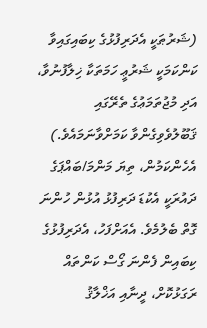(ޝަރުޠަކީ އެދަރިފުޅުގެ ކިބައިގައިވާ ކަންކަމަކީ ޝަރުޢީ ހަމަތަކާ ޚިލާފުނުވާ، އަދި މުޖުތަމަޢުގެ ތެރޭގައި ޤަބޫލުވެވިގެންވާ ކަމަށްވާނަމައެވެ.) އެހެންކަމުން، ތިޔަ މަންމަ/ބައްޕަގެ ދައުރަކީ އެކުޑަ ދަރިފުޅު އުޅުން ހުންނަ ގޮތް ބެލުމެވެ. އެއަށްފަހު، އެދަރިފުޅުގެ ކިބައިން ފެންނަ ގޯސް ކަންތައް ރަގަޅުކޮށް، ދީނާއި އަޚްލާޤު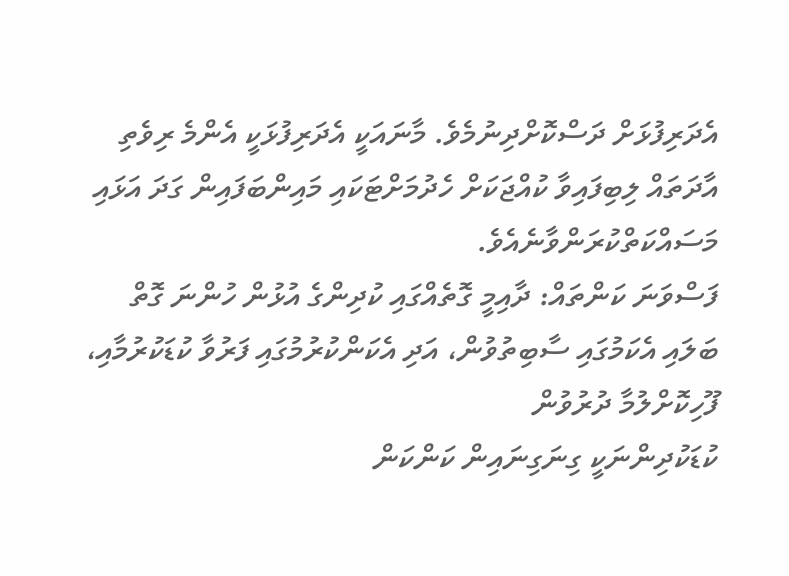އެދަރިފުޅަށް ދަސްކޮށްދިނުމެވެ. މާނައަކީ އެދަރިފުޅަކީ އެންމެ ރިވެތި އާދަތައް ލިބިފައިވާ ކުއްޖަކަށް ހެދުމަށްޓަކައި މައިންބަފައިން ގަދަ އަޅައި މަސައްކަތްކުރަންވާނެއެވެ.
ފަސްވަނަ ކަންތައް: ދާއިމީ ގޮތެއްގައި ކުދިންގެ އުޅުން ހުންނަ ގޮތް ބަލައި އެކަމުގައި ސާބިތުވުން، އަދި އެކަންކުރުމުގައި ފަރުވާ ކުޑަކުރުމާއި، ފޫހިކޮށްލުމާ ދުރުވުން
ކުޑަކުދިންނަކީ ގިނަގިނައިން ކަންކަން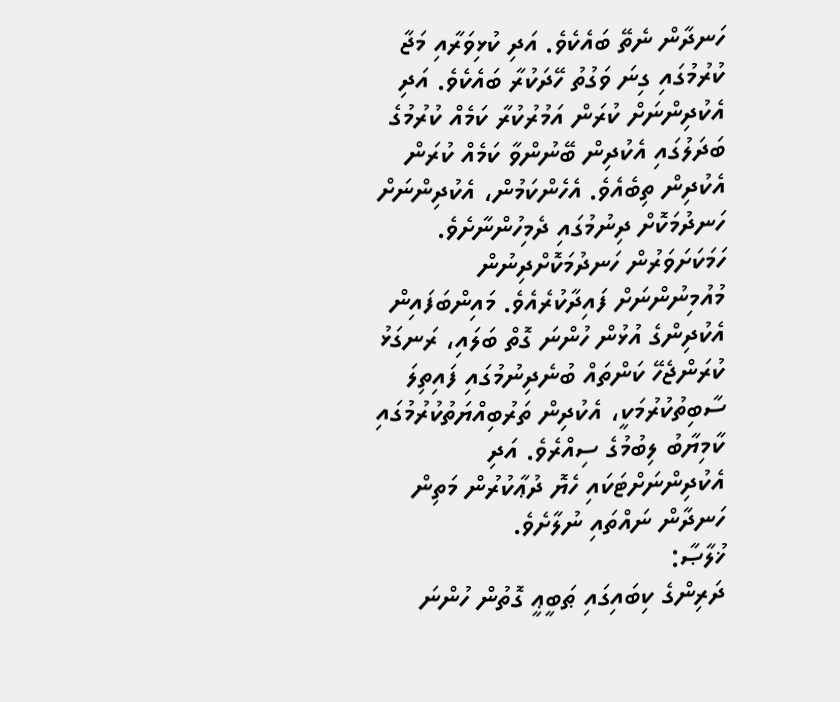ހަނދާން ނެތޭ ބައެކެވެ. އަދި ކުޅިވަރާއި މަޖާ ކުރުމުގައި ގިނަ ވަގުތު ހޭދަކުރާ ބައެކެވެ. އަދި އެކުދިންނަށް ކުރަން އަމުރުކުރާ ކަމެއް ކުރުމުގެ ބަދަލުގައި އެކުދިން ބޭނުންވާ ކަމެއް ކުރަން އެކުދިން ތިބެއެވެ. އެހެންކަމުން، އެކުދިންނަށް ހަނދުމަކޮށް ދިނުމުގައި ދެމިހުންނާށެވެ. ހަމަކަށަވަރުން ހަނދުމަކޮށްދިނުން މުއުމިނުންނަށް ފައިދާކުރެއެވެ. މައިންބަފައިން އެކުދިންގެ އުޅުން ހުންނަ ގޮތް ބަލައި، ރަނގަޅު ކުރަންޖެހޭ ކަންތައް ބުނެދިނުމުގައި ފައިތިލަ ސާބިތުކުރުމަކީ، އެކުދިން ތަރުބިއްޔަތުކުރުމުގައި ކާމިޔާބު ލިބުމުގެ ސިއްރެވެ. އަދި އެކުދިންނަށްޓަކައި ހެޔޮ ދުޢާކުރުން މަތިން ހަނދާން ނައްތައި ނުލާށެވެ.
ޚުލާޞާ:
ދަރިންގެ ކިބައިގައި ޠަބީޢީ ގޮތުން ހުންނަ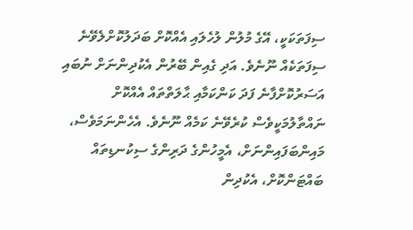ސިފަތަކަކީ، އޭގެ މުލުން ލުހެލައި އެއްކޮށް ބަދަލުކޮށްލެވޭނެ ސިފަތަކެއް ނޫނެވެ. އަދި ގެއިން ބޭރުން އެކުދިންނަށް ނުބައި އަސަރުކޮށްފާނެ ފަދަ ކަންކަމާއި ޙާލަތްތައް އެއްކޮށް ނައްތާލުމަކީވެސް ކުރެވޭނެ ކަމެއް ނޫނެވެ. އެހެންނަމަވެސް، މައިންބަފައިންނަށް، އެމީހުންގެ ދަރިންގެ ސިކުނޑިތައް ބައްޓަންކޮށް، އެކުދިން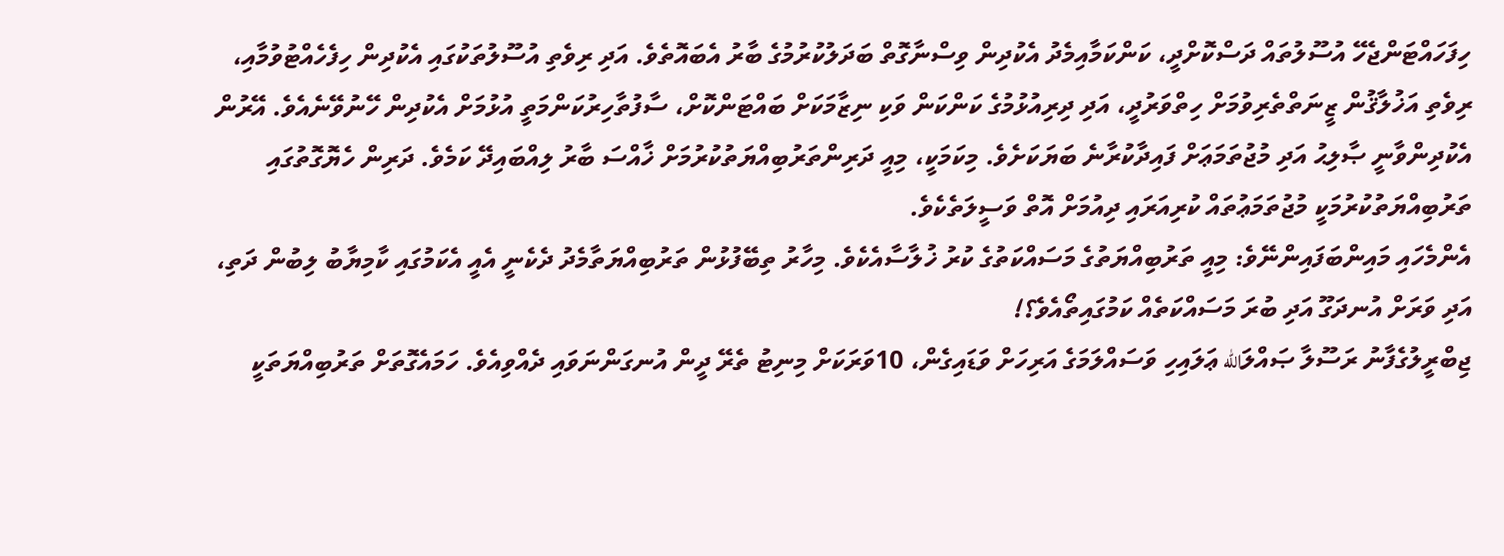ހިފަހައްޓަންޖެހޭ އުސޫލުތައް ދަސްކޮށްދީ، ކަންކަމާއިމެދު އެކުދިން ވިސްނާގޮތް ބަދަލުކުރުމުގެ ބާރު އެބައޮތެވެ. އަދި ރިވެތި އުސޫލުތަކުގައި އެކުދިން ހިފެހެއްޓުވުމާއި، ރިވެތި އަޚުލާޤުން ޒީނަތްތެރިވުމަށް ހިތްވަރުދީ، އަދި ދިރިއުޅުމުގެ ކަންކަން ވަކި ނިޒާމަކަށް ބައްޓަންކޮށް، ސާފުތާހިރުކަންމަތީ އުޅުމަށް އެކުދިން ހޭނުވޭނެއެވެ. އޭރުން އެކުދިންވާނީ ޞާލިޙު އަދި މުޖުތަމަޢަށް ފައިދާކުރާނެ ބަޔަކަށެވެ. މިކަމަކީ، މިއީ ދަރިންތަރުބިއްޔަތުކުރުމަށް ޚާއްސަ ބާރު ލިއްބައިދޭ ކަމެވެ. ދަރިން ހެޔޮގޮތުގައި ތަރުބިއްޔަތުކުރުމަކީ މުޖުތަމަޢުތައް ކުރިއަރައި ދިއުމަށް އޮތް ވަސީލަތެކެވެ.
އެންމެހައި މައިންބަފައިންނޭވެ: މިއީ ތަރުބިއްޔަތުގެ މަސައްކަތުގެ ކުރު ޚުލާސާއެކެވެ. މިހާރު ތިބޭފުޅުން ތަރުބިއްޔަތާމެދު ދެކެނީ އެއީ އެކަމުގައި ކާމިޔާބު ލިބުން ދަތި، އަދި ވަރަށް އުނދަގޫ އަދި ބުރަ މަސައްކަތެއް ކަމުގައިތޯއެވެ؟!
ޖިބްރީލުގެފާނު ރަސޫލާ ޞައްލަالله ޢަލައިހި ވަސައްލަމަގެ އަރިހަށް ވަޑައިގެން، 10ވަރަކަށް މިނިޓު ތެރޭ ދީން އުނގަންނަވައި ދެއްވިއެވެ. ހަމައެގޮތަށް ތަރުބިއްޔަތަކީ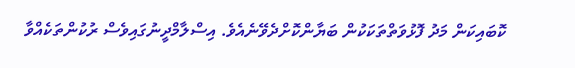ކޮބައިކަން މަދު ފޮޅުވަތްތަކަކުން ބަޔާންކޮށްދެވޭނެއެވެ. އިސްލާމްދީނުގައިވެސް ރުކުންތަކެއްވާ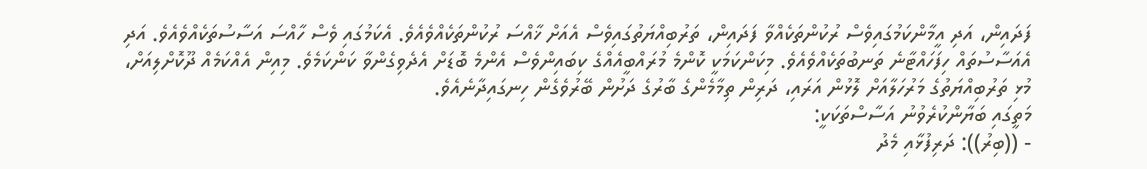ފަދައިން، އަދި އީމާންކަމުގައިވެސް ރުކުންތަކެއްވާ ފަދައިން، ތަރުބިއްޔަތުގައިވެސް އެއަށް ޚާއްސަ ރުކުންތަކެއްވެއެވެ. އެކަމުގައި ވެސް ހާއްސަ އަސާސުތަކެއްވެއެވެ. އަދި އެއަސާސުތައް ހިފަހައްޓާނެ ތަނބުތަކެއްވެއެވެ. މިކަންކަމަކީ ކޮންމެ މުރައްބީއެއްގެ ކިބައިންވެސް އެންމެ ބޮޑަށް އެދެވިގެންވާ ކަންކަމެވެ. މިއިން އެއްކަމެއް ދޫކޮށްލިއަށް، މުޅި ތަރުބިއްޔަތުގެ މަރުހަލާއަށް ލޮޅުން އަރައި، ދަރިން ތިމާމެންގެ ބާރުގެ ދަށުން ބޭރުވެގެން ހިނގައިދާނެއެވެ.
މަތީގައި ބަޔާންކުރެވުނު އަސާސްތަކަކީ:
- ((ބިރު)): ދަރިފުޅާއި މެދު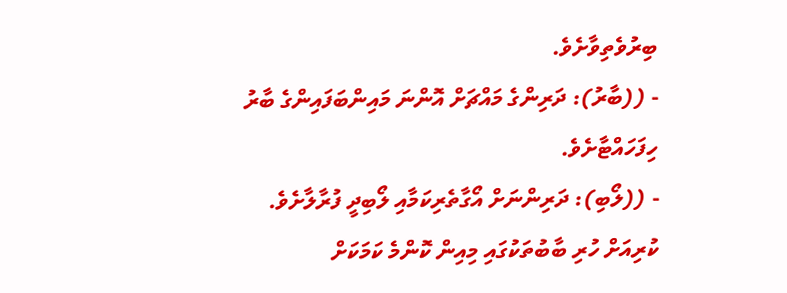ބިރުވެތިވާށެވެ.
- ((ބާރު): ދަރިންގެ މައްޗަށް އޮންނަ މައިންބަފައިންގެ ބާރު ހިފަހައްޓާށެވެ.
- ((ލޯބި): ދަރިންނަށް އޯގާތެރިކަމާއި ލޯބިދީ ފުރާލާށެވެ.
ކުރިއަށް ހުރި ބާބުތަކުގައި މިއިން ކޮންމެ ކަމަކަށް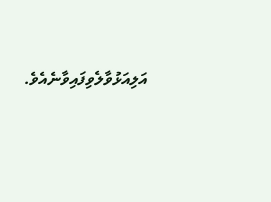އަލިއަޅުވާލެވިފައިވާނެއެވެ.